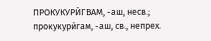ПРОКУКУРЍГВАМ, -аш, несв.; прокукурѝгам, -аш, св., непрех.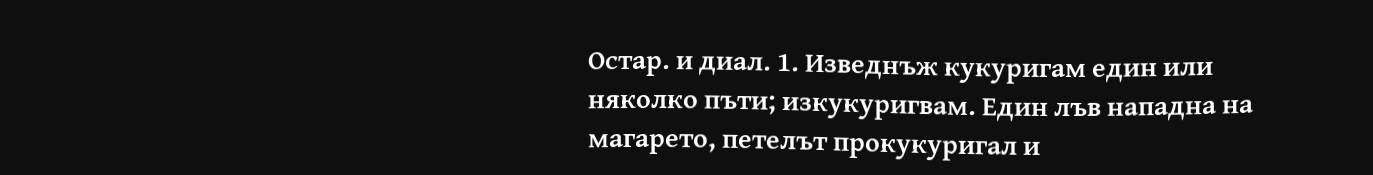Остар. и диал. 1. Изведнъж кукуригам един или няколко пъти; изкукуригвам. Един лъв нападна на магарето, петелът прокукуригал и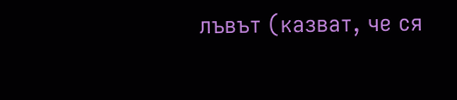лъвът (казват, че ся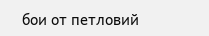бои от петловий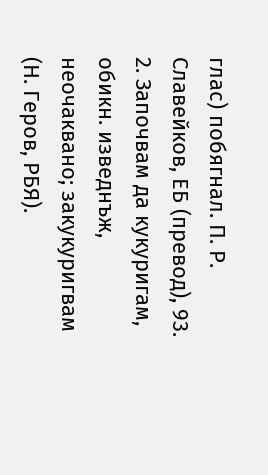глас) побягнал. П. Р. Славейков, ЕБ (превод), 93.
2. Започвам да кукуригам, обикн. изведнъж, неочаквано; закукуригвам (Н. Геров, РБЯ).